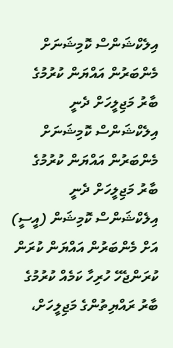އިލެކްޝަންސް ކޮމިޝަނަށް މެންބަރުން އައްޔަން ކުރުމުގެ ބާރު މަޖިލީހަށް ދެނީ
އިލެކްޝަންސް ކޮމިޝަނަށް މެންބަރުން އައްޔަން ކުރުމުގެ ބާރު މަޖިލީހަށް ދެނީ
އިލެކްޝަންސް ކޮމިޝަން (އީސީ) އަށް މެންބަރުން އައްޔަން ކުރަން ކުރަންޖެހޭ ހުރިހާ ކަމެއް ކުރުމުގެ ބާރު ރައްޔިތުންގެ މަޖިލީހަށް،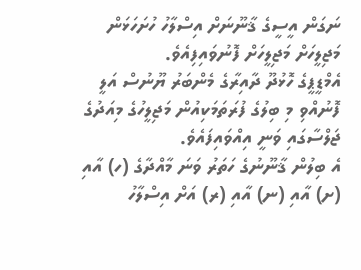ނަގަން އީސީގެ ޤާނޫނަށް އިސްލާހު ހުށަހަޅަން މަޖިލީހަށް މަޖިލީހަށް ފޮނުވައިފިއެވެ.
އެމްޑީޕީގެ ހޮޅުދޫ ދާއިރާގެ މެންބަރު ޔޫނުސް އަލީ ފޮނުއްވި މި ބިލުގެ ފުރަތަމަކިއުން މަޖިލީހުގެ މިއަދުގެ ޖަލްސާގައި ވަނީ އިއްވައިފައެވެ.
އެ ބިލުން ޤާނޫނުގެ ހަތަރު ވަނަ މާއްދާގެ (ހ) އާއި (ށ) އާއި (ނ) އާއި (ރ) އަށް އިސްލާހު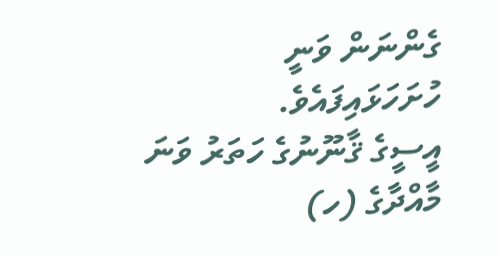ގެންނަން ވަނީ ހުށަހަޅައިފައެވެ.
އީސީގެ ޤާނޫނުގެ ހަތަރު ވަނަ މާއްދާގެ (ހ)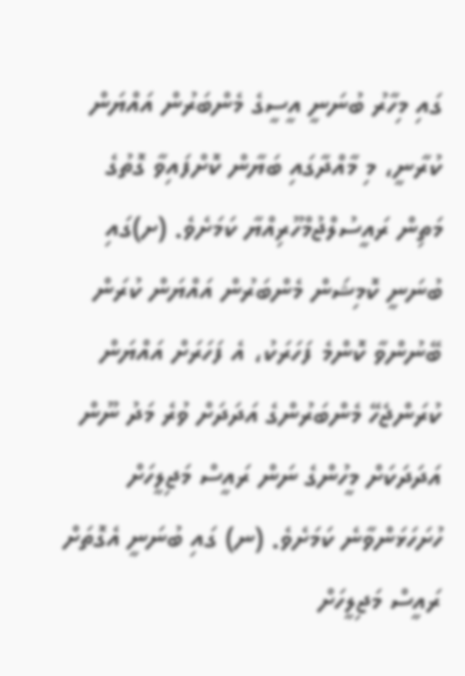ގައި މިހާރު ބުނަނީ އީސީގެ މެންބަރުން އައްޔަން ކުރާނީ، މި މާއްދާގައި ބަޔާން ކޮށްފައިވާ ގޮތުގެ މަތިން ރައީސުލްޖުމްހޫރިއްޔާ ކަމަށެވެ. (ށ)ގައި ބުނަނީ ކޮމިޝަން މެންބަރުން އައްޔަން ކުރަން ބޭނުންވާ ކޮންމެ ފަހަރަކު، އެ ފަހަރަށް އައްޔަން ކުރަންޖެހޭ މެންބަރުންގެ އަދަދަށް ވުރެ މަދު ނޫން އަދަދަކަށް މީހުންގެ ނަން ރައީސް މަޖިލީހަށް ހުށަހަޅަންވާނެ ކަމަށެވެ. (ނ) ގައި ބުނަނީ އެގޮތަށް ރައީސް މަޖިލީހަށް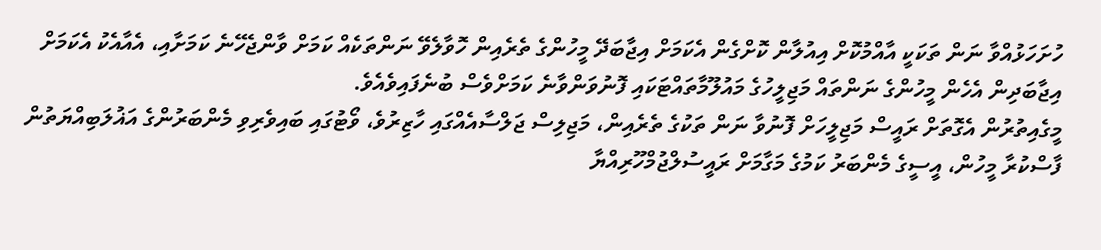ހުށަހަޅުއްވާ ނަން ތަކަކީ އާއްމުކޮށް އިއުލާން ކޮށްގެން އެކަމަށް އިޖާބަދޭ މީހުންގެ ތެރެއިން ހޮވާލެވޭ ނަންތަކެއް ކަމަށް ވާންޖެހޭނެ ކަމަށާއި، އެއާއެކު އެކަމަށް އިޖާބަދިން އެހެން މީހުންގެ ނަންތައް މަޖިލީހުގެ މައުލޫމާތައްޓަކައި ފޮނުވަންވާނެ ކަމަށްވެސް ބުނެފައިވެއެވެ.
މީގެއިތުރުން އެގޮތަށް ރައީސް މަޖިލީހަށް ފޮނުވާ ނަން ތަކުގެ ތެރެއިން، މަޖިލިސް ޖަލްސާއެއްގައި ހާޒިރުވެ، ވޯޓުގައި ބައިވެރިވި މެންބަރުންގެ އަޣުލަބިއްޔަތުން ފާސްކުރާ މީހުން، އީސީގެ މެންބަރު ކަމުގެ މަގާމަށް ރައީސުލްޖުމްހޫރިއްޔާ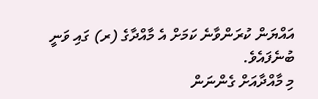އައްޔަން ކުރަންވާނެ ކަމަށް އެ މާއްދާގެ (ރ) ގައި ވަނީ ބުނެފައެވެ.
މި މާއްދާއަށް ގެންނަން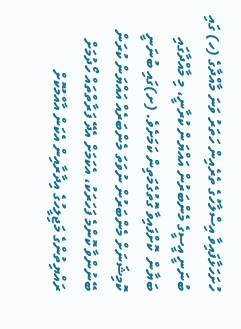ހުށަހަޅާފައިވާ އިސްލާހުގެ ތެރެއިން ހަތަރު ވަނަ މާއްދާގެ (ހ) ގައި ބުނަނީ އީސީގެ މެންބަރުން އައްޔަން ކުރާނީ، މި މާއްދާގައި ބަޔާން  ކޮށްފައިވާ ގޮތުގެމަތިން ކަމަށެވެ. (ށ)ގައި ބުނަނީ ކޮމިޝަނަށް މެންބަރުން ނުވަތަ މެންބަރެއް އައްޔަން ކުރަން ބޭނުންވާ ކޮންމެ ފަހަރަކު، އެކަމަށް އެދޭ ފަރާތްތައް ހޯދުމަށް ރައްޔިތުންގެ މަޖިލީހުގެ އިދާރާއިން އެކަން އާއްމުކޮށް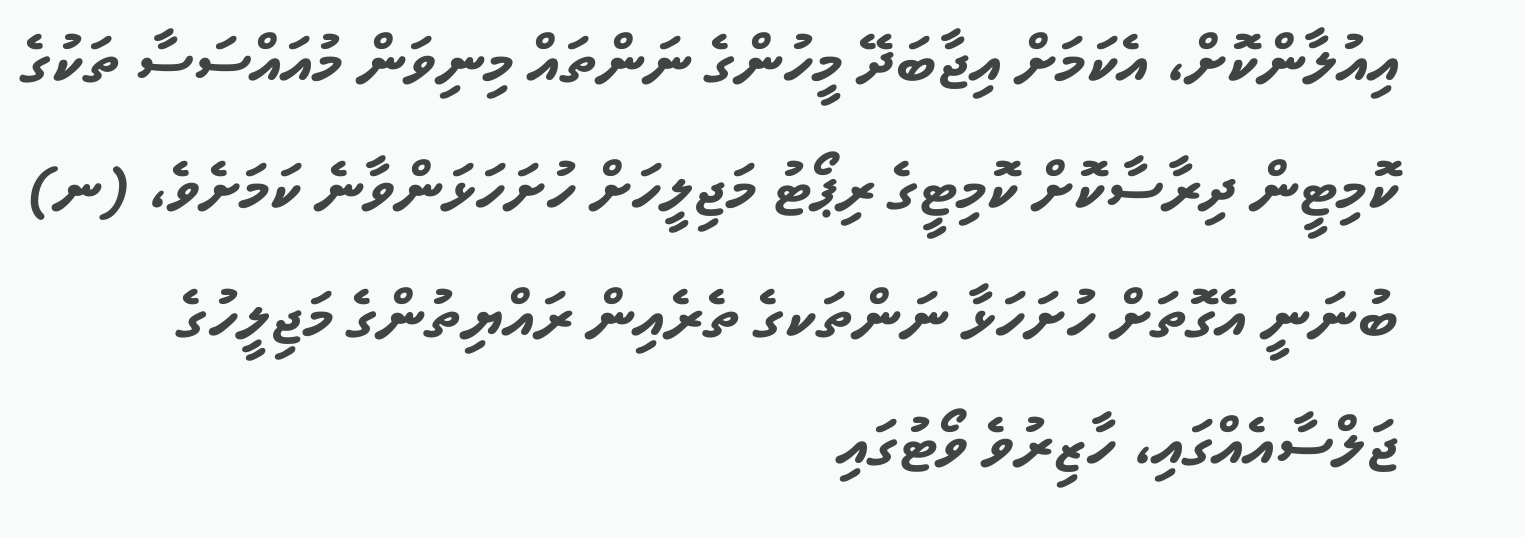އިއުލާންކޮށް، އެކަމަށް އިޖާބަދޭ މީހުންގެ ނަންތައް މިނިވަން މުއައްސަސާ ތަކުގެ ކޮމިޓީން ދިރާސާކޮށް ކޮމިޓީގެ ރިޕޯޓު މަޖިލީހަށް ހުށަހަޅަންވާނެ ކަމަށެވެ، (ނ) ބުނަނީ އެގޮތަށް ހުށަހަޅާ ނަންތަކގެ ތެރެއިން ރައްޔިތުންގެ މަޖިލީހުގެ ޖަލްސާއެއްގައި، ހާޒިރުވެ ވޯޓުގައި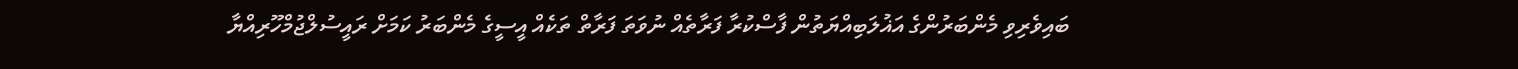ބައިވެރިވި މެންބަރުންގެ އަޣުލަބިއްޔަތުން ފާސްކުރާ ފަރާތެއް ނުވަތަ ފަރާތް ތަކެއް އީސީގެ މެންބަރު ކަމަށް ރައީސުލްޖުމްހޫރިއްޔާ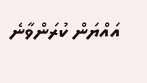އައްޔަން ކުރަންވާނެ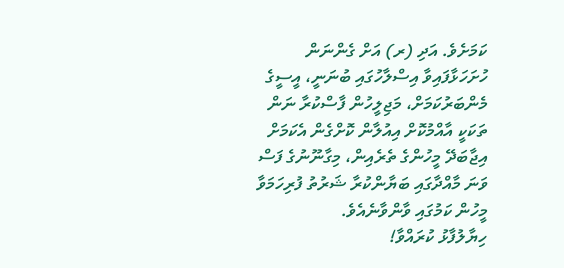ކަމަށެވެ. އަދި (ރ) އަށް ގެންނަން ހުށަހަޅާފައިވާ އިސްލާހުގައި ބުނަނީ، އީސީގެ މެންބަރުކަމަށް، މަޖިލީހުން ފާސްކުރާ ނަން ތަކަކީ އާއްމުކޮށް އިއުލާން ކޮށްގެން އެކަމަށް އިޖާބަދޭ މީހުންގެ ތެރެއިން، މިގާނޫނުގެ ފަސް  ވަނަ މާއްދާގައި ބަޔާންކުރާ ޝަރުތު ފުރިހަމަވާ މީހުން ކަމުގައި ވާންވާނެއެވެ.
ހިޔާލުފާޅު ކުރައްވާ!